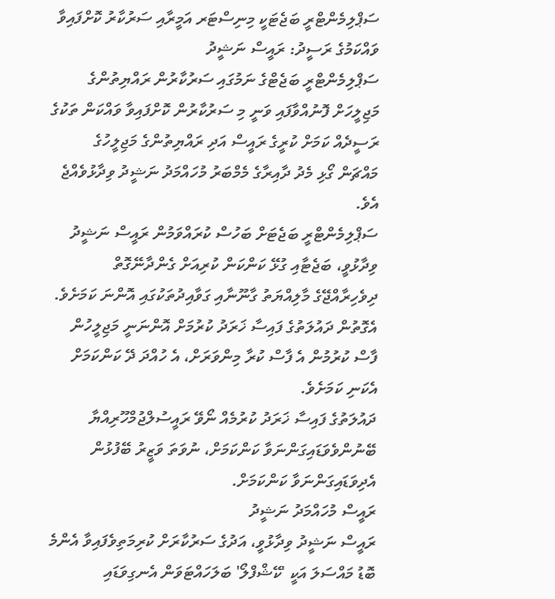ސަޕްލިމެންޓްރީ ބަޖެޓަކީ މިނިސްޓަރ އަމީރާއި ސަރުކާރު ކޮށްފައިވާ ވައްކަމުގެ ރަސީދު: ރައީސް ނަޝީދު
ސަޕްލިމެންޓްރީ ބަޖެޓްގެ ނަމުގައި ސަރުކާރުން ރައްޔިތުންގެ މަޖިލީހަށް ފޮނުއްވާފައި ވަނީ މި ސަރުކާރުން ކޮށްފައިވާ ވައްކަން ތަކުގެ ރަސީދެއް ކަމަށް ކުރީގެ ރައީސް އަދި ރައްޔިތުންގެ މަޖިލީހުގެ މައްޗަން ގޯޅި މެދު ދާއިރާގެ މެމްބަރު މުހައްމަދު ނަޝީދު ވިދާޅުވެއްޖެ އެވެ.
ސަޕްލިމެންޓްރީ ބަޖެޓަށް ބަހުސް ކުރައްވަމުން ރައީސް ނަޝީދު ވިދާޅުވީ، ބަޖެޓާއި ގުޅޭ ކަންކަން ކުރިއަށް ގެންދާނޭގޮތް ދިވެހިރާއްޖޭގެ މާލިއްޔަތު ގާނޫނާއި ގަވާއިދުތަކުގައި އޮންނަ ކަމަށެވެ. އެގޮތުން ދައުލަތުގެ ފައިސާ ޚަރަދު ކުރުމަށް އޮންނަނީ މަޖިލީހުން ފާސް ކުރުމުން އެ ފާސް ކުރާ މިންވަރަށް، އެ ހުއްދަ ދޭ ކަންކަމަށް އެކަނި ކަމަށެވެ.
ދައުލަތުގެ ފައިސާ ޚަރަދު ކުރުމެއް ނޯވޭ ރައީސުލްޖުމްހޫރިއްޔާ ބޭނުންވެވަޑައިގަންނަވާ ކަންކަމަށް، ނުވަތަ ވަޒީރު ބޭފުޅުން އެދިވަޑައިގަންނަވާ ކަންކަމަށް.
ރައީސް މުހައްމަދު ނަޝީދު
ރައީސް ނަޝީދު ވިދާޅުވީ، އަދުގެ ސަރުކާރަށް ކުރިމަތިވެފައިވާ އެންމެ ބޮޑު މައްސަލަ އަކީ 'ކޭޝްފްލޯ' ބަލަހައްޓަވަން އެނގިވަޑައި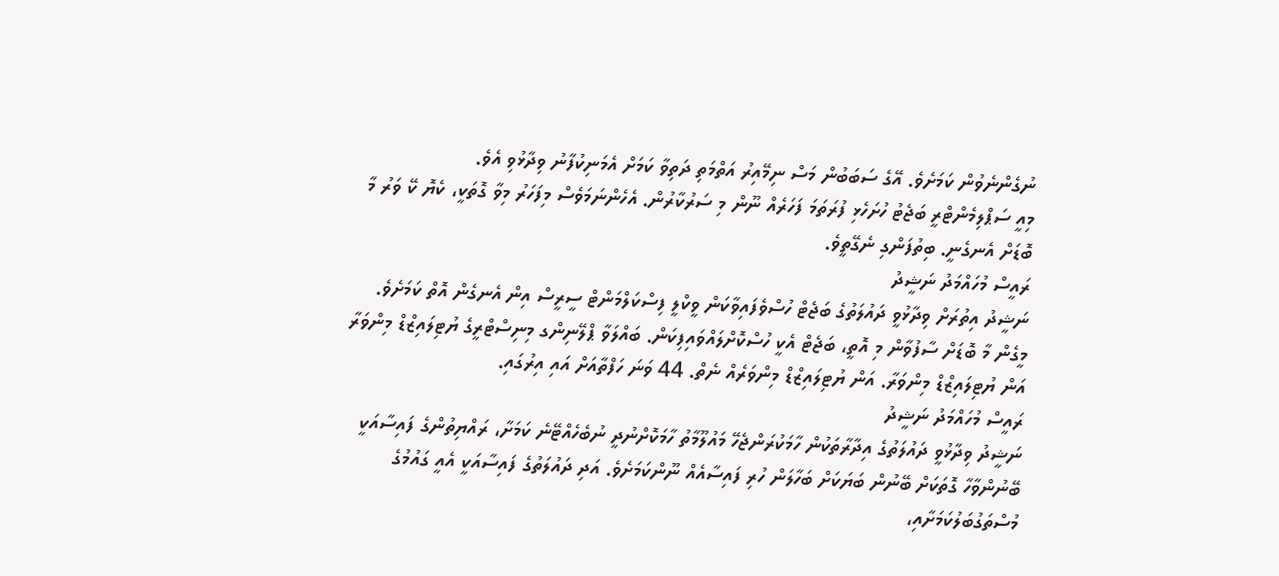ނުގެންނެވުން ކަމަށެވެ. އޭގެ ސަބަބުން މަސް ނިމޭއިރު އަތްމަތި ދަތިވާ ކަމަށް އެމަނިކުފާނު ވިދާޅުވި އެވެ.
މިއީ ސަޕްލިމެންޓްރީ ބަޖެޓު ހުށަހެޅި ފުރަތަމަ ފަހަރެއް ނޫން މި ސަރުކާރުން. އެހެންނަމަވެސް މިފަހަރު މިވާ ގޮތަކީ، ކެޔޮ ކޭ ވަރު މާ ބޮޑަށް އެނގެނީ. ބިތުފަންގި ނެގޭތީވެ.
ރައީސް މުހައްމަދު ނަޝީދު
ނަޝީދު އިތުރަށް ވިދާޅުވީ ދައުލަތުގެ ބަޖެޓް ހުސްވެފައިވާކަން ވީކްލީ ފިސްކަލްމަންޓް ސީރީސް އިން އެނގެން އޮތް ކަމަށެވެ.
މީގެން މާ ބޮޑަށް ސާފުވާން މި އޮތީ، ބަޖެޓް އެކީ ހުސްކޮށްލައްވައިފިކަން. ބައްލަވާ ޕްލޭނިންގ މިނިސްޓްރީގެ ޔުޓިލައިޒްޑް މިންވަރާ އަން ޔުޓިލައިޒްޑް މިންވަރާ. އަން ޔުޓިލައިޒްޑް މިންވަރެއް ނެތް. 44 ވަނަ ހަފްތާއަށް އައި އިރުގައި.
ރައީސް މުހައްމަދު ނަޝީދު
ނަޝީދު ވިދާޅުވީ ދައުލަތުގެ އިދާރާތަކުން ހާމަކުރަންޖެހޭ މައުލޫމާތު ހާމަކޮށްނުދީ ނުބެހެއްޓޭނެ ކަމަށާ، ރައްޔިތުންގެ ފައިސާއަކީ ބޭނުންވާހާ ގޮތަކަށް ބޭނުން ބަޔަކަށް ބަހާލަން ހުރި ފައިސާއެއް ނޫންކަމަށެވެ. އަދި ދައުލަތުގެ ފައިސާއަކީ އެއީ ގައުމުގެ މުސްތަގުބަލުކަމަށާއި،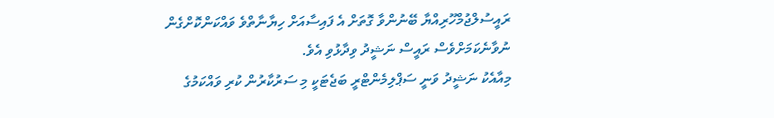ރައީސުލްޖުމްހޫރިއްޔާ ބޭނުންވާ ގޮތަށް އެ ފައިސާއަށް ހިޔާނާތްވެ ވައްކަންކޮށްގެން ނުވާނެކަމަށްވެސް ރައީސް ނަޝީދު ވިދާޅުވި އެވެ.
މިއާއެކު ނަޝީދު ވަނީ ސަޕްލިމެންޓްރީ ބަޖެޓަކީ މި ސަރުކާރުން ކުރި ވައްކަމުގެ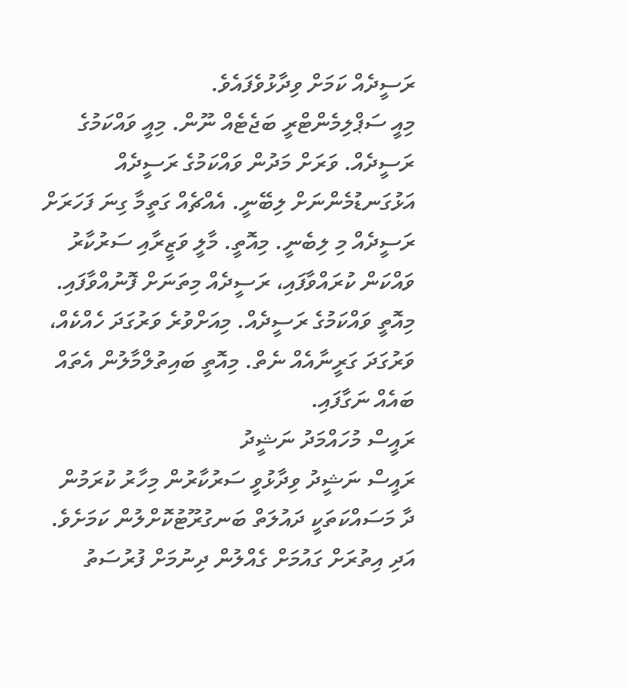ރަސީދެއް ކަމަށް ވިދާޅުވެފައެވެ.
މިއީ ސަޕްލިމެންޓްރީ ބަޖެޓެއް ނޫން. މިއީ ވައްކަމުގެ ރަސީދެއް. ވަރަށް މަދުން ވައްކަމުގެ ރަސީދެއް އަޅުގަނޑުމެންނަށް ލިބޭނީ. އެއްޗެއް ގަތީމާ ގިނަ ފަހަރަށް ރަސީދެއް މި ލިބެނީ. މިއޮތީ. މާލީ ވަޒީރާއި ސަރުކާރު ވައްކަން ކުރައްވާފައި، ރަސީދެއް މިތަނަށް ފޮނުއްވާފައި. މިއޮތީ ވައްކަމުގެ ރަސީދެއް. މިއަށްވުރެ ވަރުގަދަ ހެއްކެއް، ވަރުގަދަ ގަރީނާއެއް ނެތް. މިއޮތީ ބައިތުލްމާލުން އެތައް ބައެއް ނަގާފައި.
ރައީސް މުހައްމަދު ނަޝީދު
ރައީސް ނަޝީދު ވިދާޅުވީ ސަރުކާރުން މިހާރު ކުރަމުން ދާ މަސައްކަތަކީ ދައުލަތް ބަނގުރޫޓުކޮށްލުން ކަމަށެވެ. އަދި އިތުރަށް ގައުމަށް ގެއްލުން ދިނުމަށް ފުރުސަތު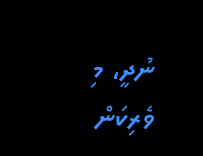ނުދީ، މި ވެރިކަން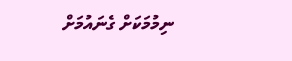ނިމުމަކަށް ގެނައުމަށް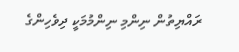ރައްޔިތުން ނިންމި ނިންމުމަކީ ދިވެހިންގެ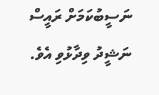ނަސީބުކަމަށް ރައީސް ނަޝީދު ވިދާޅުވި އެވެ.